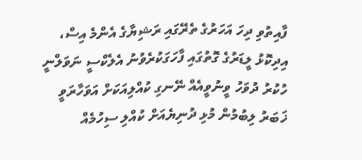ފާއިތުވި ދިހަ އަހަރުގެ ތެރޭގައި ރަޝިޔާގެ އެންމެ އިސް، އިދިކޮޅު ލީޑަރުގެ ގޮތުގައި ފާހަގަކުރެވުނު އެލެކްސީ ނަވަލްނީ ހުކުރު ދުވަހު ވީނުވީއެއް ނޭނގި ކުއްލިއަކަށް އަވަހާރަވީ ޚަބަރު ލިބުމުން މުޅި ދުނިޔެއަށް ކުއްލި ސިހުމެއް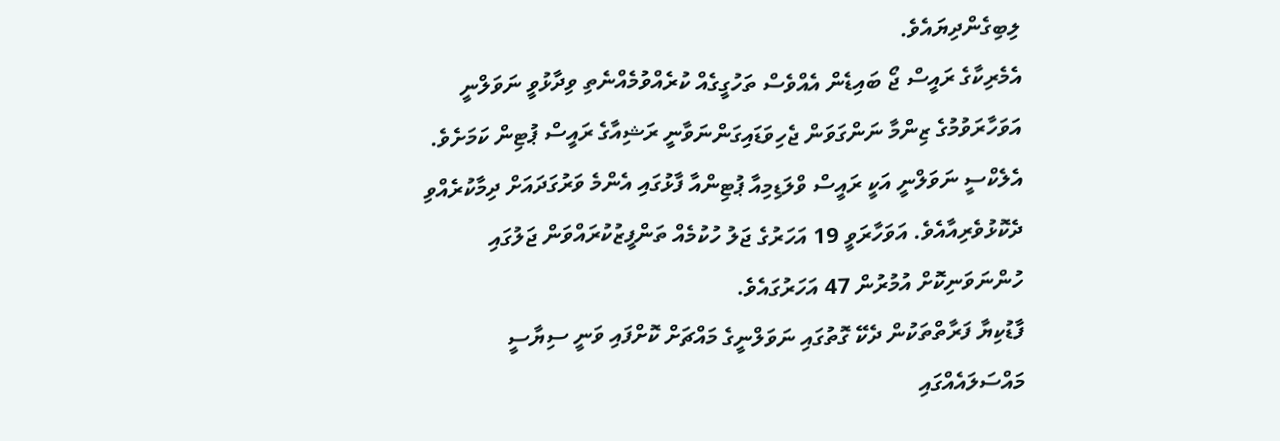ލިބިގެންދިޔައެވެ.
އެމެރިކާގެ ރައީސް ޖޯ ބައިޑެން އެއްވެސް ތަހުގީގެއް ކުރެއްވުމެއްނެތި ވިދާޅުވީ ނަވަލްނީ އަވަހާރަވުމުގެ ޒިންމާ ނަންގަވަން ޖެހިވަޑައިގަންނަވާނީ ރަޝިއާގެ ރައީސް ޕުޓިން ކަމަށެވެ.
އެލެކްސީ ނަވަލްނީ އަކީ ރައީސް ވްލަޑިމިއާ ޕުޓިންއާ ފާޅުގައި އެންމެ ވަރުގަދައަށް ދިމާކުރެއްވި ދެކޮޅުވެރިއާއެވެ. އަވަހާރަވީ 19 އަހަރުގެ ޖަލު ހުކުމެއް ތަންފީޒުކުރައްވަން ޖަލުގައި ހުންނަވަނިކޮށް އުމުރުން 47 އަހަރުގައެވެ.
ފާޑުކިޔާ ފަރާތްތަކުން ދެކޭ ގޮތުގައި ނަވަލްނީގެ މައްޗަށް ކޮށްފައި ވަނީ ސިޔާސީ މައްސަލައެއްގައި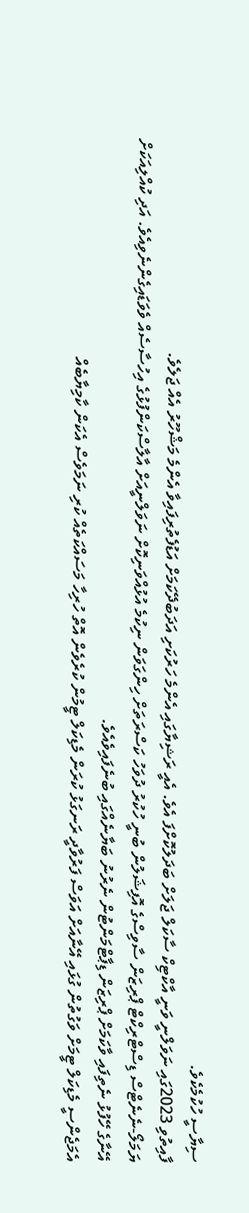ސިޔާސީ ހުކުމެކެވެ.
ފާއިތުވި 2023ގައި ނަވަލްނީ ވަނީ އާކްޓިކް ސާކަލް ޖަލަށް ބަދަލުކޮށްފަ އެވެ. އެއީ ރަޝިޔާގައި އެންމެ ހަރުކަށި އަދަބުދޭކަމަށް އަޑުފެތުރިފައިވާ އެންމެ މަޝްހޫރު އެއް ޖަލެވެ.
ޔަމަލޯ-ނެނެޓްސް ޑިސްޓްރިކްޓް ޕްރިޒަން ސާވިސްގެ އޮފިޝަލުން ބުނީ ހުކުރު ދުވަހު ކަސްރަތަށް ހިންގަވަން ނިކުމެ އުޅުއްވަނިކޮށް ނަވަލްނީއަށް އާލާސްކަންފުޅުގެ އިހުސާސެއް ވެވަޑައިގެންނެވިއެވެ. އަދި ކުއްލިއަކަށް އޭނާގެ ހޭފުޅު ނެތިފައި ވާކަމަށް ޕްރިޒަން ޑިޕާޓްމަންޓުން ނެރުނު ބަޔާނެއްގައި ބުނެފައިވެއެވެ.
އެމަޖެންސީ މެޑިކަލް ޓީމަށް ވަގުތުން ގުޅައި އޭނާއަށް އަވަސް ފަރުވާދީ ރަނގަޅު ކުރަން މެޑިކަލް ޓީމުން ކުރެވެން އޮތް ހުރިހާ މަސައްކަތެއް ކުރި ނަމަވެސް އެކަން ކާމިޔާބެއް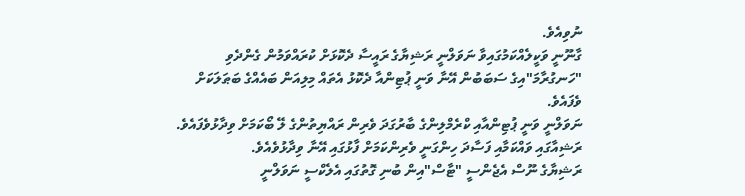ނުވިއެވެ.
ގާނޫނީ ވަކީލެއްކަމުގައިވާ ނަވަލްނީ ރަޝިޔާގެ ރައީސާ ދެކޮޅަށް ކުރައްވަމުން ގެންދެވި "ހަނގުރާމަ"އިގެ ސަބަބުން އޭނާ ވަނީ ޕުޓިންއާ ދެކޮޅު އެތައް މިލިއަން ބައެއްގެ ބަޠަލަކަށް ވެފައެވެ.
ނަވަލްނީ ވަނީ ޕުޓިންއާއި ކްރެމްލިންގެ ބާރުގަދަ ވެރިން ރައްޔިތުންގެ ލޭ ބޯކަމަށް ވިދާޅުވެފައެވެ. ރަޝިއާގައި ވައްކަމާއި ފަސާދަ ހިންގަނީ ވެރިންކަމަށް ފާޅުގައި އޭނާ ވިދާޅުވެއެވެ.
ރަޝިޔާގެ ނޫސް އެޖެންސީ "ޓާސް"އިން ބުނި ގޮތުގައި އެލެކްސީ ނަވަލްނީ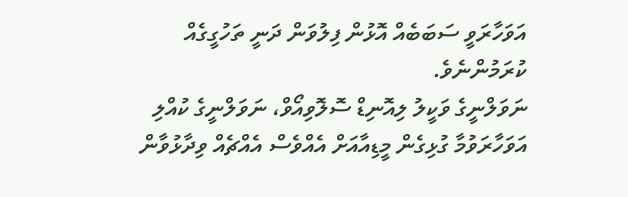އަވަހާރަވީ ސަބަބެއް އޮޅުން ފިލުވަން ދަނީ ތަހުގީގެއް ކުރަމުންނެވެ.
ނަވަލްނީގެ ވަކީލު ލިއޮނިޑް ސޮލޮވިއޯވް، ނަވަލްނީގެ ކުއްލި އަވަހާރަވުމާ ގުޅިގެން މީޑިއާއަށް އެއްވެސް އެއްޗެއް ވިދާޅުވާން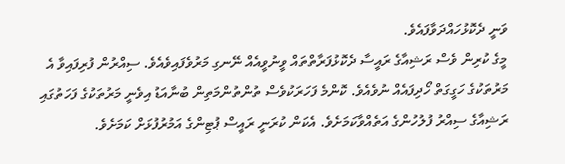ވަނީ ދެކޮޅުހައްދަވާފައެވެ.
މީގެ ކުރިން ވެސް ރަޝިއާގެ ރައީސާ ދެކޮޅުފަރާތްތައް ވީނުވީއެއް ނޭނގި މަރުވެފައިވެއެވެ. ސިއްރުން ފުރިފައިވާ އެ މަރުތަކުގެ ހަގީގަތް ހޯދިފައެއް ނުވެއެވެ. ކޮންމެ ފަހަރަކުވެސް ތުންތުންމަތިން ބުނާއަޑު އިވެނީ މަރުތަކުގެ ފަހަތުގައި ރަޝިއާގެ ސިއްރު ފުލުހުންގެ އަތެއްވާކަމަށެވެ. އެކަން ކުރަނީ ރައީސް ޕުޓިންގެ އަމުރުފުޅަށް ކަމަށެވެ.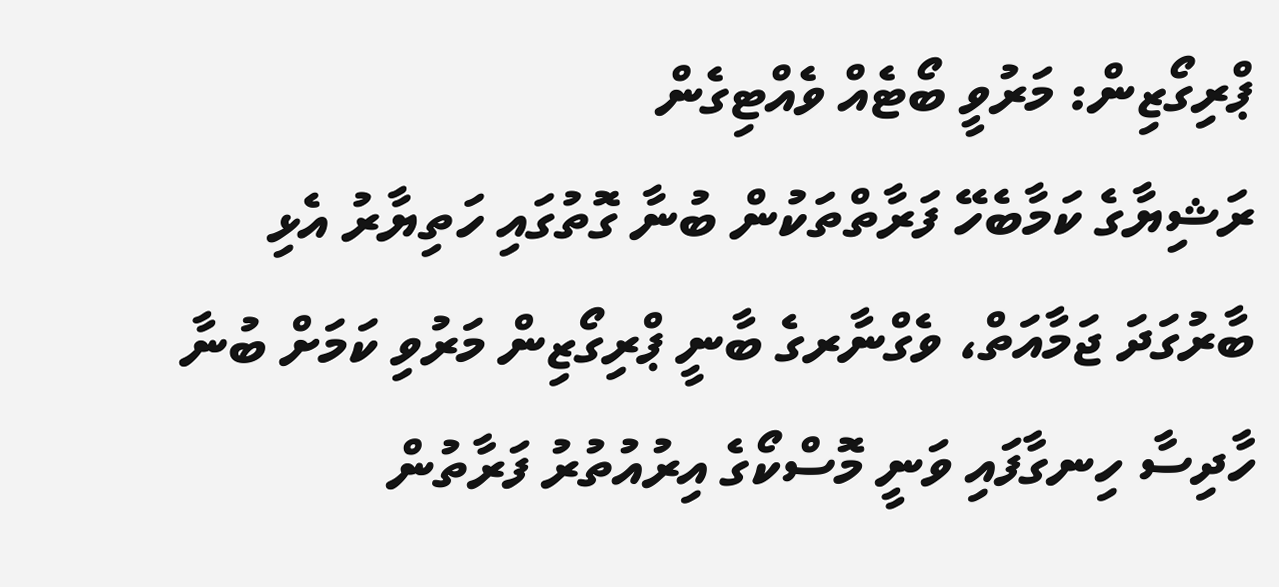ޕްރިގޯޒިން: މަރުވީ ބޯޓެއް ވެއްޓިގެން
ރަޝިޔާގެ ކަމާބެހޭ ފަރާތްތަކުން ބުނާ ގޮތުގައި ހަތިޔާރު އެޅި ބާރުގަދަ ޖަމާއަތް، ވެގްނާރގެ ބާނީ ޕްރިގޯޒިން މަރުވި ކަމަށް ބުނާ ހާދިސާ ހިނގާފައި ވަނީ މޮސްކޯގެ އިރުއުތުރު ފަރާތުން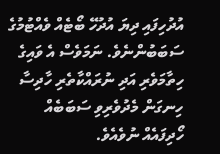އުދުހިފައި ދިޔަ އުދުހޭ ބޯޓެއް ވެއްޓުމުގެ ސަބަބުންނެވެ. ނަމަވެސް އެ ވައިގެ ހިތާމަވެރި އަދި ނުރައްކާތެރި ހާދިސާ ހިނގަން މެދުވެރިވި ސަބަބެއް ހޯދިފައެއް ނުވެއެވެ.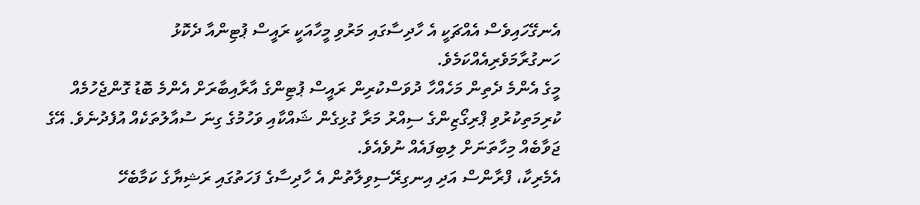އެނގޭހައިވެސް އެއްޗަކީ އެ ހާދިސާގައި މަރުވި މީހާއަކީ ރައީސް ޕުޓިންއާ ދެކޮޅު ހަނގުރާމަވެރިއެއްކަމެވެ.
މީގެ އެންމެ ދެތިން މަހެއްހާ ދުވަސްކުރިން ރައީސް ޕުޓިންގެ އާރާއިބާރަށް އެންމެ ބޮޑު ގޮންޖެހުމެއް ކުރިމަތިކުރުވި ޕްރިގޯޒިންގެ ސިއްރު މަރާ ގުޅިގެން ޝައްކާއި ވަހުމުގެ ގިނަ ސުއާލުތަކެއް އުފެދުނެވެ. އޭގެ ޖަވާބެއް މިހާތަނަށް ލިބިފައެއް ނުވެއެވެ.
އެމެރިކާ، ފްރާންސް އަދި އިނގިރޭސިވިލާތުން އެ ހާދިސާގެ ފަހަތުގައި ރަޝިޔާގެ ކަމާބެހޭ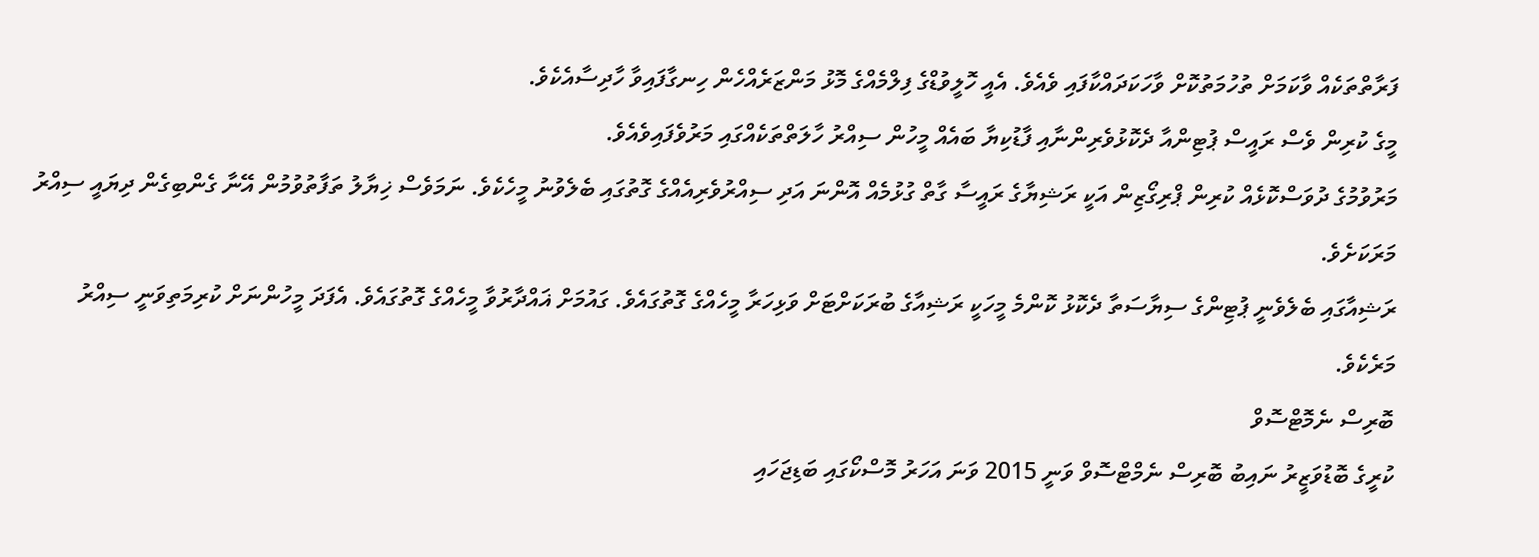ފަރާތްތަކެއް ވާކަމަށް ތުހުމަތުކޮށް ވާހަކަދައްކާފައި ވެއެވެ. އެއީ ހޮލީވުޑްގެ ފިލްމެއްގެ މޮޅު މަންޒަރެއްހެން ހިނގާފައިވާ ހާދިސާއެކެވެ.
މީގެ ކުރިން ވެސް ރައީސް ޕުޓިންއާ ދެކޮޅުވެރިންނާއި ފާޑުކިޔާ ބައެއް މީހުން ސިއްރު ހާލަތްތަކެއްގައި މަރުވެފައިވެއެވެ.
މަރުވުމުގެ ދުވަސްކޮޅެއް ކުރިން ޕްރިގޯޒިން އަކީ ރަޝިޔާގެ ރައީސާ ގާތް ގުޅުމެއް އޮންނަ އަދި ސިއްރުވެރިއެއްގެ ގޮތުގައި ބެލެވުނު މީހެކެވެ. ނަމަވެސް ޚިޔާލު ތަފާތުވުމުން އޭނާ ގެންބިގެން ދިޔައީ ސިއްރު މަރަކަށެވެ.
ރަޝިއާގައި ބެލެވެނީ ޕުޓިންގެ ސިޔާސަތާ ދެކޮޅު ކޮންމެ މީހަކީ ރަޝިއާގެ ބުރަކަށްޓަށް ވަޅިހަރާ މީހެއްގެ ގޮތުގައެވެ. ގައުމަށް ޣައްދާރުވާ މީހެއްގެ ގޮތުގައެވެ. އެފަދަ މީހުންނަށް ކުރިމަތިވަނީ ސިއްރު މަރެކެވެ.
ބޮރިސް ނެމޮޓްސޮވް
ކުރީގެ ބޮޑުވަޒީރު ނައިބު ބޮރިސް ނެމްޓްސޮވް ވަނީ 2015 ވަނަ އަހަރު މޮސްކޯގައި ބަޑިޖަހައި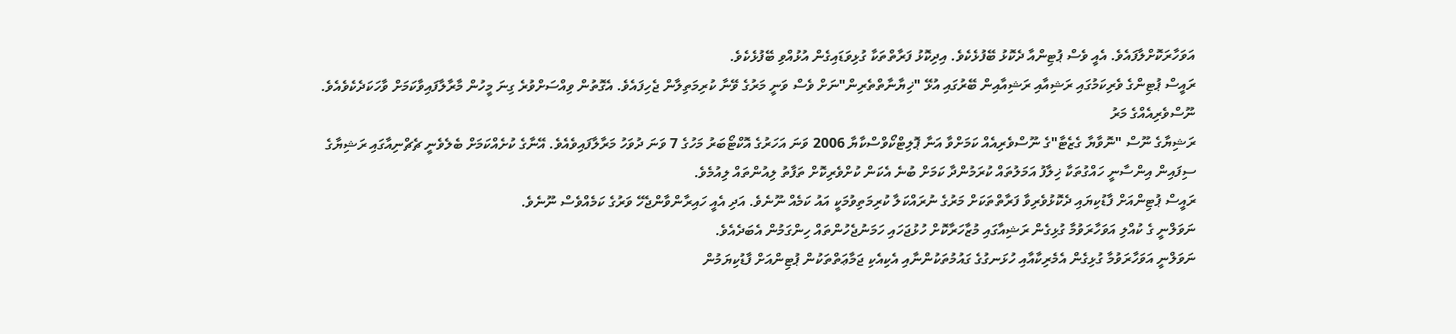އަވަހާރަކޮށްލާފައެވެ. އެއީ ވެސް ޕުޓިންއާ ދެކޮޅު ބޭފުޅެކެވެ. އިދިކޮޅު ފަރާތްތަކާ ގުޅިވަޑައިގެން އުޅުއްވި ބޭފުޅެކެވެ.
ރައީސް ޕުޓިންގެ ވެރިކަމުގައި ރަޝިއާއި ރަޝިއާއިން ބޭރުގައި އުޅޭ "ޚިޔާނާތްތެރިން"ނަށް ވެސް ވަނީ މަރުގެ ވޭނާ ކުރިމަތިލާން ޖެހިފައެވެ. އެގޮތުން ވިއްސަށްވުރެ ގިނަ މީހުން މާރާލާފައިވާކަމަށް ވާހަކަދެކެވެއެވެ.
ނޫސްވެރިއެއްގެ މަރު
ރަޝިޔާގެ ނޫސް "ނޮވާޔާ ގެޒެޓާ"ގެ ނޫސްވެރިއެއް ކަމަށްވާ އަނާ ޕޮލިޓްކޯވްސްކާޔާ 2006 ވަނަ އަހަރުގެ އޮކްޓޯބަރު މަހުގެ 7 ވަނަ ދުވަހު މަރާލާފައިވެއެވެ. އޭނާގެ ކުށެއްކަމަށް ބެލެވެނީ ޗެޗްނިއާގައި ރަޝިޔާގެ ސިފައިން އިންސާނީ ހައްގުތަކާ ޚިލާފު އަމަލުތައް ކުރަމުންދާ ކަމަށް ބުނެ އެކަން ކުށްވެރިކޮށް ތަފާތު ލިއުންތައް ލިއުމެވެ.
ރައީސް ޕުޓިންއަށް ފާޑުކިޔައި ދެކޮޅުވެރިވާ ފަރާތްތަކަށް މަރުގެ ނުރައްކަލާ ކުރިމަތިވުމަކީ އައު ކަމެއް ނޫނެވެ. އަދި އެއީ ހައިރާންވާންޖެހޭ ވަރުގެ ކަމެއްވެސް ނޫނެވެ.
ނަވަލްނީ ގެ ކުއްލި އަވަހާރަވުމާ ގުޅިގެން ރަޝިއާގައި މުޒާހަރާކޮށް ހުޅުޖަހައި ހަމަނުޖެހުންތައް ހިންގަމުން އެބަދެއެވެ.
ނަވަލްނީ އަވަހާރަވުމާ ގުޅިގެން އެމެރިކާއާއި ހުޅަނގުގެ ގައުމުތަކުންނާއި އެކިއެކި ޖަމާޢަތްތަކުން ޕުޓިންއަށް ފާޑުކިޔަމުން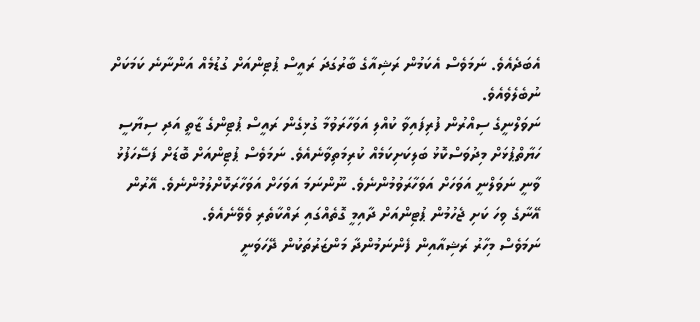އެބަދެއެވެ. ނަމަވެސް އެކަމުން ރަޝިއާގެ ބާރުގަދަ ރައީސް ޕުޓިންއަށް ގުޑުމެއް އަންނާނެ ކަމަކަށް ނުބެލެވެއެވެ.
ނަވަލްނީގެ ސިއްރުން ފުރިފައިވާ ކުއްލި އަވަހާރަވުމާ ގުޅިގެން ރައީސް ޕުޓިންގެ ޒާތީ އަދި ސިޔާސީ ހަޔާތްޕުޅަށް މިދުވަސްކޮޅު ބަލިކަށިކަމެއް ކުރިމަތިވާނެއެވެ. ނަމަވެސް ޕުޓިންއަށް ބޮޑަށް ފަސޭހަފުޅު ވާނީ ނަވަލްނީ އަވަހަށް އަވަހާރަވުމުންނެވެ. ނޫންނަމަ އަވަހަށް އަވަހާރަކޮށްލުމުންނެވެ. އޭރުން އޭނާގެ ވިހަ ކަށި ޖެހުމުން ޕުޓިންއަށް ދާއިމީ ގޮތެއްގައި ރައްކާތެރި ވެވޭނެއެވެ.
ނަމަވެސް މިހާރު ރަޝިއާއިން ފެންނަމުންދާ މަންޒަރުތަކުން ދޭހަވަނީ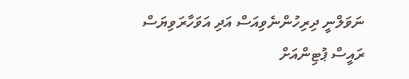ނަވަލްނީ ދިރިހުންނެވިއަސް އަދި އަވަހާރަވިޔަސް ރައީސް ޕުޓިންއަށް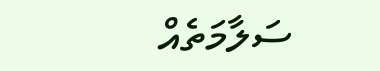ސަލާމަތެއް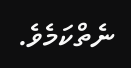ނެތްކަމެވެ.